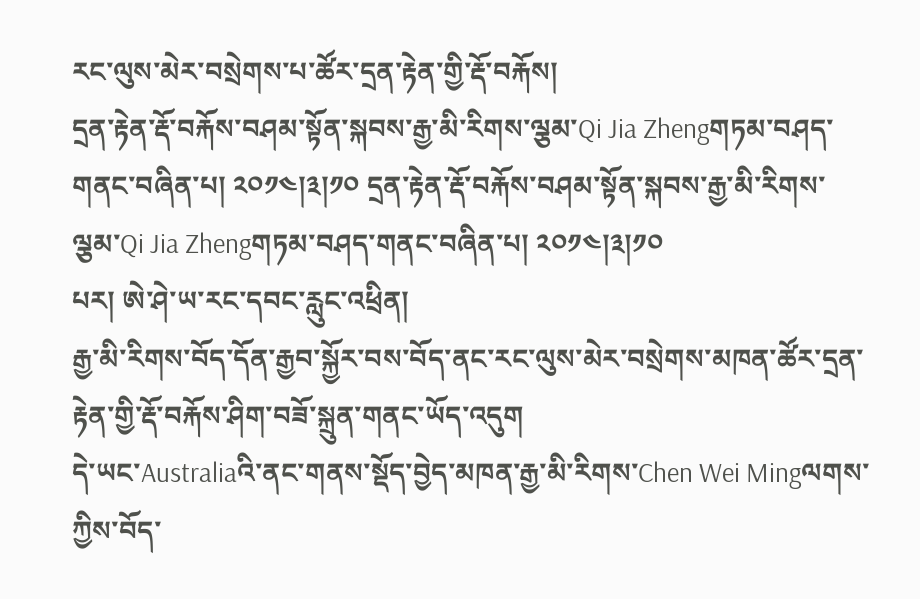རང་ལུས་མེར་བསྲེགས་པ་ཚོར་དྲན་རྟེན་གྱི་རྡོ་བརྐོས།
དྲན་རྟེན་རྡོ་བརྐོས་བཤམ་སྟོན་སྐབས་རྒྱ་མི་རིགས་ལྕམ་Qi Jia Zhengགཏམ་བཤད་གནང་བཞིན་པ། ༢༠༡༤།༣།༡༠ དྲན་རྟེན་རྡོ་བརྐོས་བཤམ་སྟོན་སྐབས་རྒྱ་མི་རིགས་ལྕམ་Qi Jia Zhengགཏམ་བཤད་གནང་བཞིན་པ། ༢༠༡༤།༣།༡༠
པར། ཨེ་ཤེ་ཡ་རང་དབང་རླུང་འཕྲིན།
རྒྱ་མི་རིགས་བོད་དོན་རྒྱབ་སྐྱོར་བས་བོད་ནང་རང་ལུས་མེར་བསྲེགས་མཁན་ཚོར་དྲན་རྟེན་གྱི་རྡོ་བརྐོས་ཤིག་བཟོ་སྐྲུན་གནང་ཡོད་འདུག
དེ་ཡང་Australiaའི་ནང་གནས་སྡོད་བྱེད་མཁན་རྒྱ་མི་རིགས་Chen Wei Mingལགས་ཀྱིས་བོད་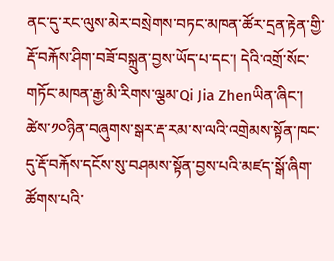ནང་དུ་རང་ལུས་མེར་བསྲེགས་བཏང་མཁན་ཚོར་དྲན་རྟེན་གྱི་རྡོ་བརྐོས་ཤིག་བཟོ་བསྐྲུན་བྱས་ཡོད་པ་དང་། དེའི་འགྲོ་སོང་གཏོང་མཁན་རྒྱ་མི་རིགས་ལྕམ་Qi Jia Zhenཡིན་ཞིང་། ཚེས་༡༠ཉིན་བཞུགས་སྒར་རྡ་རམ་ས་ལའི་འགྲེམས་སྟོན་ཁང་དུ་རྡོ་བརྐོས་དངོས་སུ་བཤམས་སྟོན་བྱས་པའི་མཛད་སྒོ་ཞིག་ཚོགས་པའི་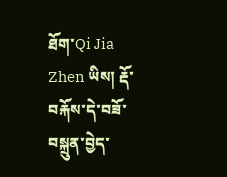ཐོག་Qi Jia Zhen ཡིས། རྡོ་བརྐོས་དེ་བཟོ་བསྐྲུན་བྱེད་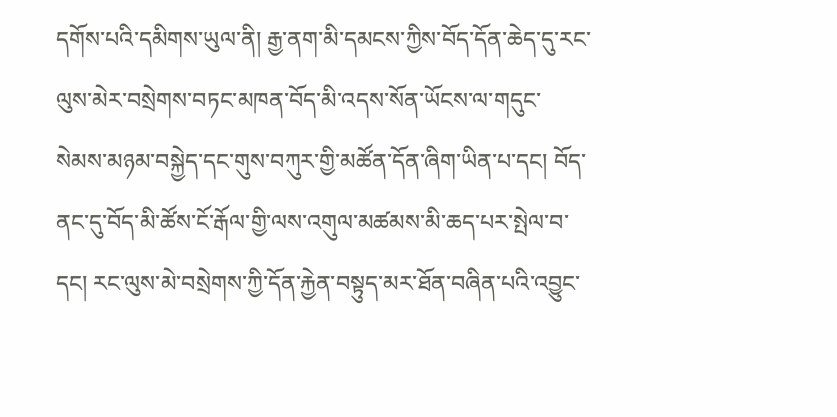དགོས་པའི་དམིགས་ཡུལ་ནི། རྒྱ་ནག་མི་དམངས་ཀྱིས་བོད་དོན་ཆེད་དུ་རང་ལུས་མེར་བསྲེགས་བཏང་མཁན་བོད་མི་འདས་སོན་ཡོངས་ལ་གདུང་སེམས་མཉམ་བསྐྱེད་དང་གུས་བཀུར་གྱི་མཚོན་དོན་ཞིག་ཡིན་པ་དང། བོད་ནང་དུ་བོད་མི་ཚོས་ངོ་རྒོལ་གྱི་ལས་འགུལ་མཚམས་མི་ཆད་པར་སྤེལ་བ་དང། རང་ལུས་མེ་བསྲེགས་ཀྱི་དོན་རྐྱེན་བསྟུད་མར་ཐོན་བཞིན་པའི་འབྱུང་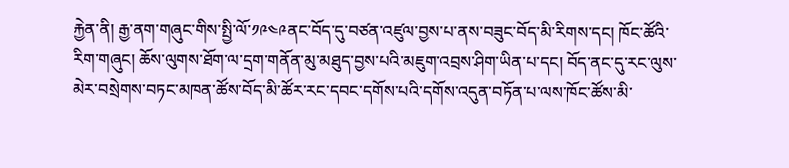རྐྱེན་ནི། རྒྱ་ནག་གཞུང་གིས་སྤྱི་ལོ་༡༩༤༩ནང་བོད་དུ་བཙན་འཛུལ་བྱས་པ་ནས་བཟུང་བོད་མི་རིགས་དང། ཁོང་ཚོའི་རིག་གཞུང། ཆོས་ལུགས་ཐོག་ལ་དྲག་གནོན་མུ་མཐུད་བྱས་པའི་མཇུག་འབྲས་ཤིག་ཡིན་པ་དང། བོད་ནང་དུ་རང་ལུས་མེར་བསྲེགས་བཏང་མཁན་ཚོས་བོད་མི་ཚོར་རང་དབང་དགོས་པའི་དགོས་འདུན་བཏོན་པ་ལས་ཁོང་ཚོས་མི་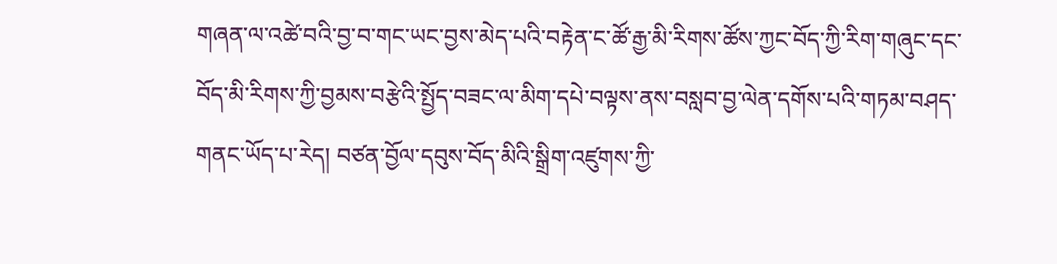གཞན་ལ་འཚེ་བའི་བྱ་བ་གང་ཡང་བྱས་མེད་པའི་བརྟེན་ང་ཚོ་རྒྱ་མི་རིགས་ཚོས་ཀྱང་བོད་ཀྱི་རིག་གཞུང་དང་བོད་མི་རིགས་ཀྱི་བྱམས་བརྩེའི་སྤྱོད་བཟང་ལ་མིག་དཔེ་བལྟས་ནས་བསླབ་བྱ་ལེན་དགོས་པའི་གཏམ་བཤད་གནང་ཡོད་པ་རེད། བཙན་བྱོལ་དབུས་བོད་མིའི་སྒྲིག་འཛུགས་ཀྱི་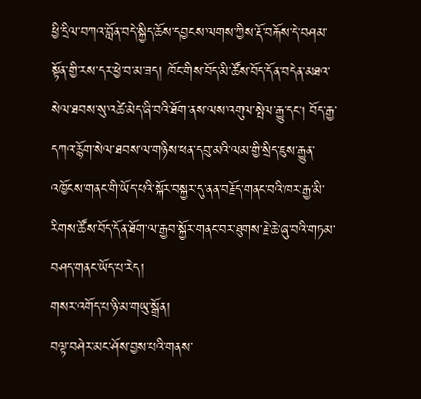ཕྱི་དྲིལ་བཀའ་བློན་བདེ་སྐྱིད་ཆོས་དབྱངས་ལགས་ཀྱིས་རྡོ་བརྐོས་དེ་བཤམ་སྟོན་གྱི་རས་དར་ཕྱེ་བ་མ་ཟད། ཁོང་གིས་བོད་མི་ཚོས་བོད་དོན་བདེན་མཐའ་སེལ་ཐབས་སུ་འཚེ་མེད་ཞི་བའི་ཐོག་ནས་ལས་འགུལ་སྤེལ་རྒྱུ་དང། བོད་རྒྱ་དཀའ་རྙོག་སེལ་ཐབས་ལ་གཉིས་ཕན་དབུ་མའི་ལམ་གྱི་སྲིད་ཇུས་རྒྱུན་འཁྱོངས་གནང་གི་ཡོད་པའི་སྐོར་བསྐྱར་དུ་ནན་བརྗོད་གནང་བའི་ཁར་རྒྱ་མི་རིགས་ཚོས་བོད་དོན་ཐོག་ལ་རྒྱབ་སྐྱོར་གནང་བར་ཐུགས་རྗེ་ཆེ་ཞུ་བའི་གཏམ་བཤད་གནང་ཡོད་པ་རེད།
གསར་འགོད་པ་ཉི་མ་གཡུ་སྒྲོན།
བལྟ་བཤེར་མང་ཤོས་བྱས་པའི་གནས་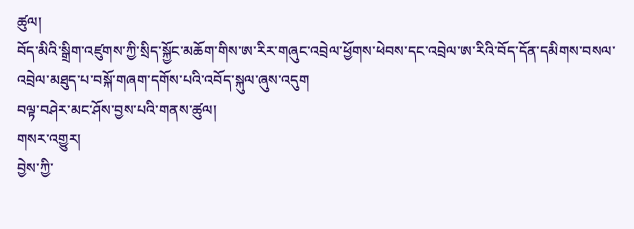ཚུལ།
བོད་མིའི་སྒྲིག་འཛུགས་ཀྱི་སྲིད་སྐྱོང་མཆོག་གིས་ཨ་རིར་གཞུང་འབྲེལ་ཕྱོགས་ཕེབས་དང་འབྲེལ་ཨ་རིའི་བོད་དོན་དམིགས་བསལ་འབྲེལ་མཐུད་པ་བསྐོ་གཞག་དགོས་པའི་འབོད་སྐུལ་ཞུས་འདུག
བལྟ་བཤེར་མང་ཤོས་བྱས་པའི་གནས་ཚུལ།
གསར་འགྱུར།
བྱེས་ཀྱི་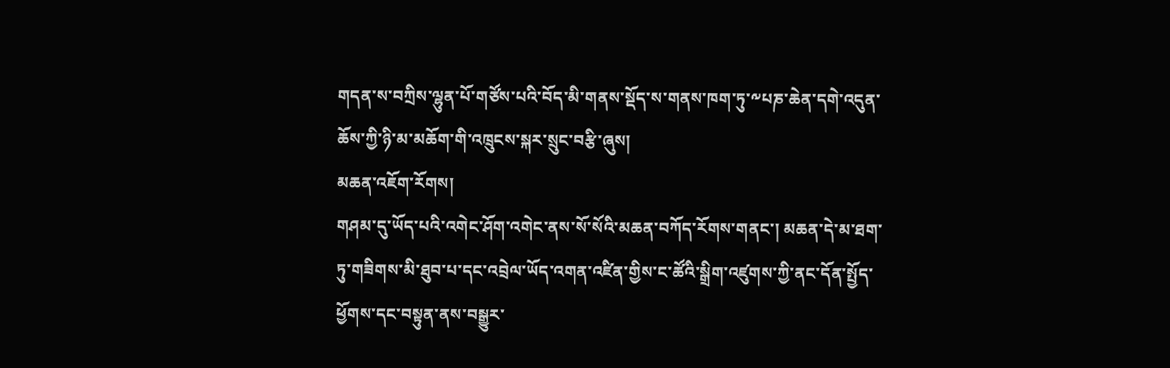གདན་ས་བཀྲིས་ལྷུན་པོ་གཙོས་པའི་བོད་མི་གནས་སྡོད་ས་གནས་ཁག་ཏུ་༸པཎ་ཆེན་དགེ་འདུན་ཆོས་ཀྱི་ཉི་མ་མཆོག་གི་འཁྲུངས་སྐར་སྲུང་བརྩི་ཞུས།
མཆན་འཇོག་རོགས།
གཤམ་དུ་ཡོད་པའི་འགེང་ཤོག་འགེང་ནས་སོ་སོའི་མཆན་བཀོད་རོགས་གནང་། མཆན་དེ་མ་ཐག་ཏུ་གཟིགས་མི་ཐུབ་པ་དང་འབྲེལ་ཡོད་འགན་འཛིན་གྱིས་ང་ཚོའི་སྒྲིག་འཛུགས་ཀྱི་ནང་དོན་སྤྱོད་ཕྱོགས་དང་བསྟུན་ནས་བསྒྱུར་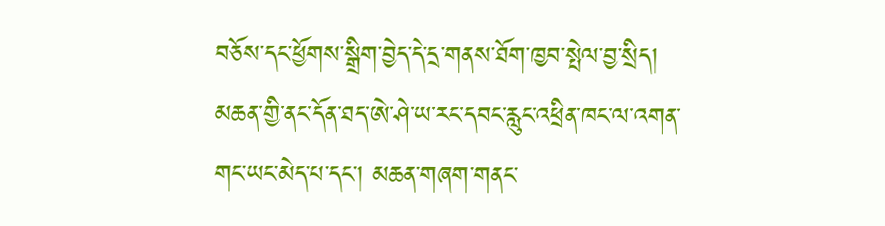བཅོས་དང་ཕྱོགས་སྒྲིག་བྱེད་དེ་དྲ་གནས་ཐོག་ཁྱབ་སྤེལ་བྱ་སྲིད། མཆན་གྱི་ནང་དོན་ཐད་ཨེ་ཤེ་ཡ་རང་དབང་རླུང་འཕྲིན་ཁང་ལ་འགན་གང་ཡང་མེད་པ་དང་། མཆན་གཞག་གནང་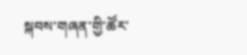སྐབས་གཞན་གྱི་ཚོར་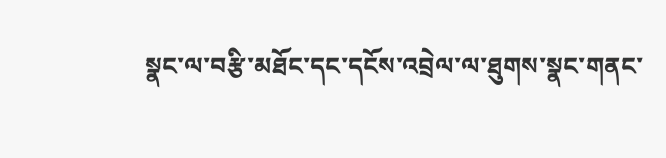སྣང་ལ་བརྩི་མཐོང་དང་དངོས་འབྲེལ་ལ་ཐུགས་སྣང་གནང་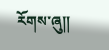རོགས་ཞུ༎